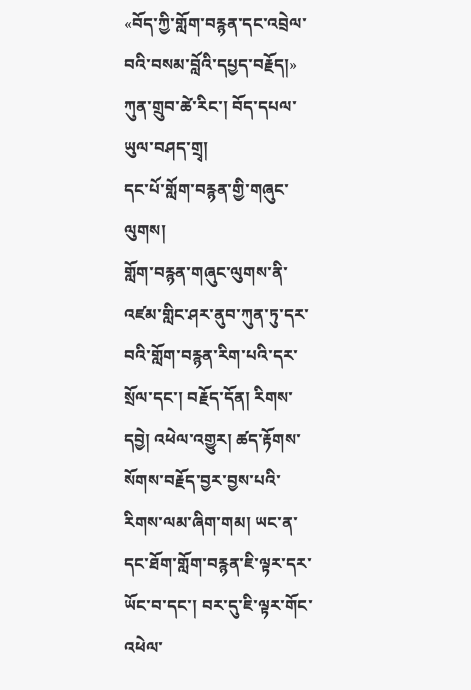«བོད་ཀྱི་གློག་བརྙན་དང་འབྲེལ་བའི་བསམ་བློའི་དཔྱད་བརྗོད།»
ཀུན་གྲུབ་ཚེ་རིང་། བོད་དཔལ་ཡུལ་བཤད་གྲྭ།
དང་པོ་གློག་བརྙན་གྱི་གཞུང་ལུགས།
གློག་བརྙན་གཞུང་ལུགས་ནི་འཛམ་གླིང་ཤར་ནུབ་ཀུན་ཏུ་དར་བའི་གློག་བརྙན་རིག་པའི་དར་སྲོལ་དང་། བརྗོད་དོན། རིགས་དབྱེ། འཕེལ་འགྱུར། ཚད་རྟོགས་སོགས་བརྗོད་བྱར་བྱས་པའི་རིགས་ལམ་ཞིག་གམ། ཡང་ན་དང་ཐོག་གློག་བརྙན་ཇི་ལྟར་དར་ཡོང་བ་དང་། བར་དུ་ཇི་ལྟར་གོང་འཕེལ་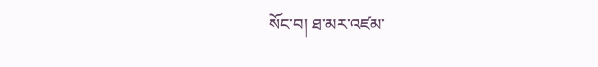སོང་བ། ཐ་མར་འཛམ་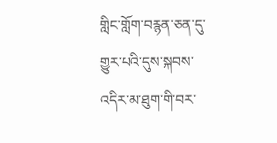གླིང་གློག་བརྙན་ཅན་དུ་གྱུར་པའི་དུས་སྐབས་འདིར་མ་ཐུག་གི་བར་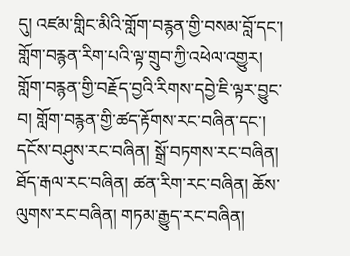དུ། འཛམ་གླིང་མིའི་གློག་བརྙན་གྱི་བསམ་བློ་དང་། གློག་བརྙན་རིག་པའི་ལྟ་གྲུབ་ཀྱི་འཕེལ་འགྱུར། གློག་བརྙན་གྱི་བརྗོད་བྱའི་རིགས་དབྱེ་ཇི་ལྟར་བྱུང་བ། གློག་བརྙན་གྱི་ཚད་རྟོགས་རང་བཞིན་དང་། དངོས་བཤུས་རང་བཞིན། སྒྲོ་བཏགས་རང་བཞིན། ཐོད་རྒལ་རང་བཞིན། ཚན་རིག་རང་བཞིན། ཆོས་ལུགས་རང་བཞིན། གཏམ་རྒྱུད་རང་བཞིན།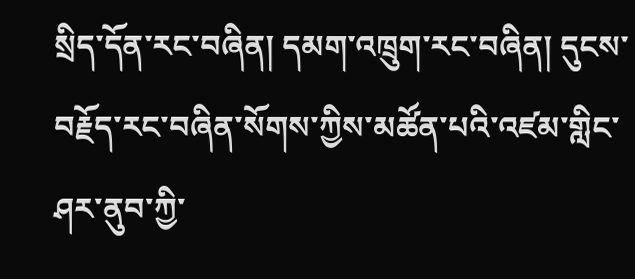སྲིད་དོན་རང་བཞིན། དམག་འཁྲུག་རང་བཞིན། དུངས་བརྗོད་རང་བཞིན་སོགས་ཀྱིས་མཚོན་པའི་འཛམ་གླིང་ཤར་ནུབ་ཀྱི་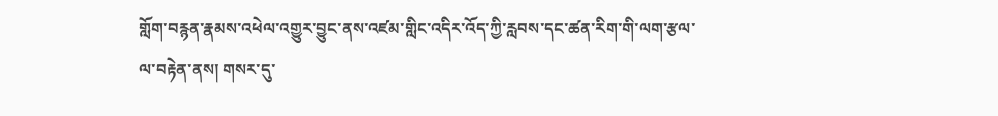གློག་བརྙན་རྣམས་འཕེལ་འགྱུར་བྱུང་ནས་འཛམ་གླིང་འདིར་འོད་ཀྱི་རླབས་དང་ཚན་རིག་གི་ལག་རྩལ་ལ་བརྟེན་ནས། གསར་དུ་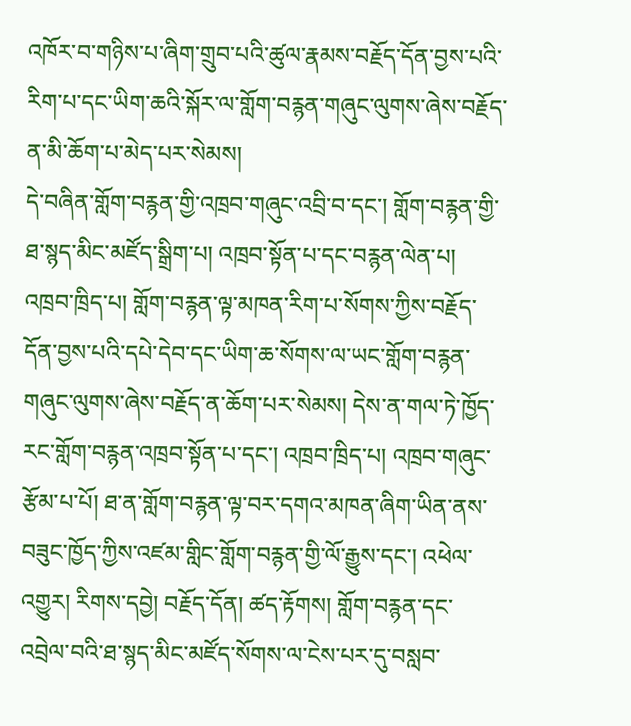འཁོར་བ་གཉིས་པ་ཞིག་གྲུབ་པའི་ཚུལ་རྣམས་བརྗོད་དོན་བྱས་པའི་རིག་པ་དང་ཡིག་ཆའི་སྐོར་ལ་གློག་བརྙན་གཞུང་ལུགས་ཞེས་བརྗོད་ན་མི་ཆོག་པ་མེད་པར་སེམས།
དེ་བཞིན་གློག་བརྙན་གྱི་འཁྲབ་གཞུང་འབྲི་བ་དང་། གློག་བརྙན་གྱི་ཐ་སྙད་མིང་མཛོད་སྒྲིག་པ། འཁྲབ་སྟོན་པ་དང་བརྙན་ལེན་པ། འཁྲབ་ཁྲིད་པ། གློག་བརྙན་ལྟ་མཁན་རིག་པ་སོགས་ཀྱིས་བརྗོད་དོན་བྱས་པའི་དཔེ་དེབ་དང་ཡིག་ཆ་སོགས་ལ་ཡང་གློག་བརྙན་གཞུང་ལུགས་ཞེས་བརྗོད་ན་ཆོག་པར་སེམས། དེས་ན་གལ་ཏེ་ཁྱོད་རང་གློག་བརྙན་འཁྲབ་སྟོན་པ་དང་། འཁྲབ་ཁྲིད་པ། འཁྲབ་གཞུང་རྩོམ་པ་པོ། ཐ་ན་གློག་བརྙན་ལྟ་བར་དགའ་མཁན་ཞིག་ཡིན་ནས་བཟུང་ཁྱོད་ཀྱིས་འཛམ་གླིང་གློག་བརྙན་གྱི་ལོ་རྒྱུས་དང་། འཕེལ་འགྱུར། རིགས་དབྱེ། བརྗོད་དོན། ཚད་རྟོགས། གློག་བརྙན་དང་འབྲེལ་བའི་ཐ་སྙད་མིང་མཛོད་སོགས་ལ་ངེས་པར་དུ་བསླབ་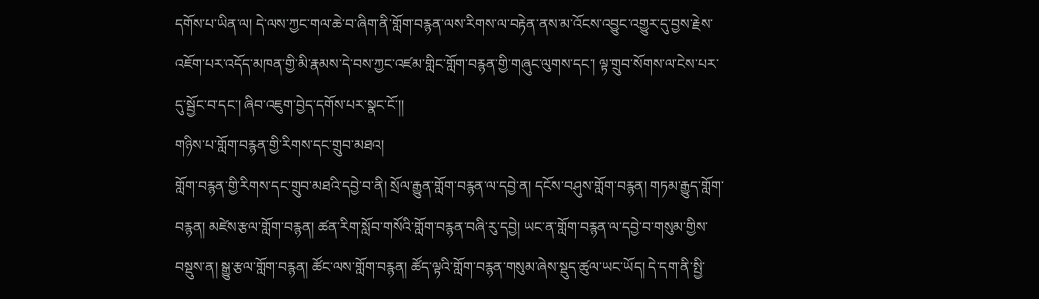དགོས་པ་ཡིན་ལ། དེ་ལས་ཀྱང་གལ་ཆེ་བ་ཞིག་ནི་གློག་བརྙན་ལས་རིགས་ལ་བརྟེན་ནས་མ་འོངས་འབྱུང་འགྱུར་དུ་བྱས་རྗེས་འཇོག་པར་འདོད་མཁན་གྱི་མི་རྣམས་དེ་བས་ཀྱང་འཛམ་གླིང་གློག་བརྙན་གྱི་གཞུང་ལུགས་དང་། ལྟ་གྲུབ་སོགས་ལ་ངེས་པར་དུ་སྦྱོང་བ་དང་། ཞིབ་འཇུག་བྱེད་དགོས་པར་སྣང་ངོ་།།
གཉིས་པ་གློག་བརྙན་གྱི་རིགས་དང་གྲུབ་མཐའ།
གློག་བརྙན་གྱི་རིགས་དང་གྲུབ་མཐའི་དབྱེ་བ་ནི། སྲོལ་རྒྱུན་གློག་བརྙན་ལ་དབྱེ་ན། དངོས་བཤུས་གློག་བརྙན། གཏམ་རྒྱུད་གློག་བརྙན། མཛེས་རྩལ་གློག་བརྙན། ཚན་རིག་སློབ་གསོའི་གློག་བརྙན་བཞི་རུ་དབྱེ། ཡང་ན་གློག་བརྙན་ལ་དབྱེ་བ་གསུམ་གྱིས་བསྡུས་ན། སྒྱུ་རྩལ་གློག་བརྙན། ཚོང་ལས་གློག་བརྙན། ཚོད་ལྟའི་གློག་བརྙན་གསུམ་ཞེས་སྡུད་ཚུལ་ཡང་ཡོད། དེ་དག་ནི་སྤྱི་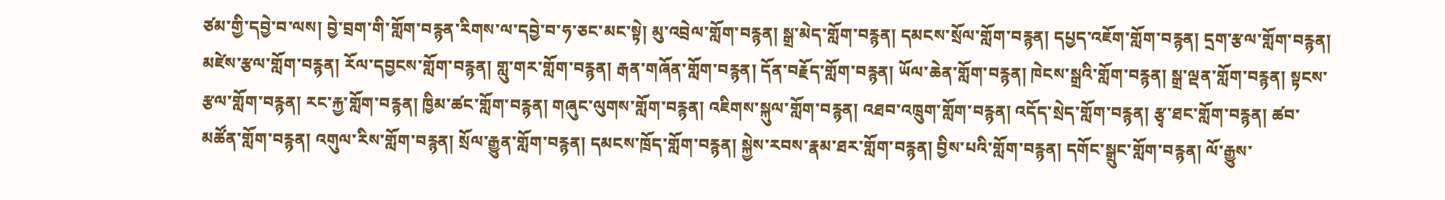ཙམ་གྱི་དབྱེ་བ་ལས། བྱེ་བྲག་གི་གློག་བརྙན་རིགས་ལ་དབྱེ་བ་ཧ་ཅང་མང་སྟེ། མུ་འབྲེལ་གློག་བརྙན། སྒྲ་མེད་གློག་བརྙན། དམངས་སྲོལ་གློག་བརྙན། དཔྱད་འཇོག་གློག་བརྙན། དྲག་རྩལ་གློག་བརྙན། མཛེས་རྩལ་གློག་བརྙན། རོལ་དབྱངས་གློག་བརྙན། གླུ་གར་གློག་བརྙན། རྒན་གཞོན་གློག་བརྙན། དོན་བརྗོད་གློག་བརྙན། ཡོལ་ཆེན་གློག་བརྙན། ཁེངས་སྒྲའི་གློག་བརྙན། སྒྲ་ལྡན་གློག་བརྙན། སྟངས་རྩལ་གློག་བརྙན། རང་རྐྱ་གློག་བརྙན། ཁྱིམ་ཚང་གློག་བརྙན། གཞུང་ལུགས་གློག་བརྙན། འཇིགས་སྐུལ་གློག་བརྙན། འཐབ་འཁྲུག་གློག་བརྙན། འདོད་སྲེད་གློག་བརྙན། རྩྭ་ཐང་གློག་བརྙན། ཚབ་མཚོན་གློག་བརྙན། འགུལ་རིས་གློག་བརྙན། སྲོལ་རྒྱུན་གློག་བརྙན། དམངས་ཁྲོད་གློག་བརྙན། སྐྱེས་རབས་རྣམ་ཐར་གློག་བརྙན། བྱིས་པའི་གློག་བརྙན། དགོང་སྒྲུང་གློག་བརྙན། ལོ་རྒྱུས་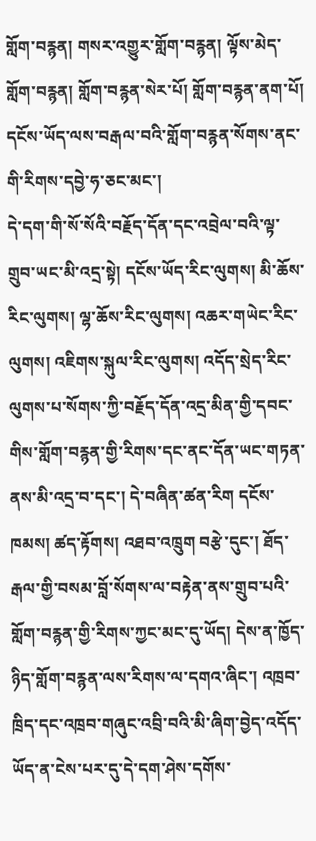གློག་བརྙན། གསར་འགྱུར་གློག་བརྙན། ལྟོས་མེད་གློག་བརྙན། གློག་བརྙན་སེར་པོ། གློག་བརྙན་ནག་པོ། དངོས་ཡོད་ལས་བརྒལ་བའི་གློག་བརྙན་སོགས་ནང་གི་རིགས་དབྱེ་ཧ་ཅང་མང་།
དེ་དག་གི་སོ་སོའི་བརྗོད་དོན་དང་འབྲེལ་བའི་ལྟ་གྲུབ་ཡང་མི་འདྲ་སྟེ། དངོས་ཡོད་རིང་ལུགས། མི་ཆོས་རིང་ལུགས། ལྷ་ཆོས་རིང་ལུགས། འཆར་གཡེང་རིང་ལུགས། འཇིགས་སྐུལ་རིང་ལུགས། འདོད་སྲེད་རིང་ལུགས་པ་སོགས་ཀྱི་བརྗོད་དོན་འདྲ་མིན་གྱི་དབང་གིས་གློག་བརྙན་གྱི་རིགས་དང་ནང་དོན་ཡང་གཏན་ནས་མི་འདྲ་བ་དང་། དེ་བཞིན་ཚན་རིག དངོས་ཁམས། ཚད་རྟོགས། འཐབ་འཁྲུག བརྩེ་དུང་། ཐོད་རྒལ་གྱི་བསམ་བློ་སོགས་ལ་བརྟེན་ནས་གྲུབ་པའི་གློག་བརྙན་གྱི་རིགས་ཀྱང་མང་དུ་ཡོད། དེས་ན་ཁྱོད་ཉིད་གློག་བརྙན་ལས་རིགས་ལ་དགའ་ཞིང་། འཁྲབ་ཁྲིད་དང་འཁྲབ་གཞུང་འབྲི་བའི་མི་ཞིག་བྱེད་འདོད་ཡོད་ན་ངེས་པར་དུ་དེ་དག་ཤེས་དགོས་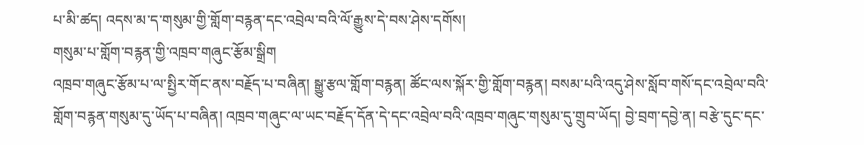པ་མི་ཚད། འདས་མ་ད་གསུམ་གྱི་གློག་བརྙན་དང་འབྲེལ་བའི་ལོ་རྒྱུས་དེ་བས་ཤེས་དགོས།
གསུམ་པ་གློག་བརྙན་གྱི་འཁྲབ་གཞུང་རྩོམ་སྒྲིག
འཁྲབ་གཞུང་རྩོམ་པ་ལ་སྤྱིར་གོང་ནས་བརྗོད་པ་བཞིན། སྒྱུ་རྩལ་གློག་བརྙན། ཚོང་ལས་སྐོར་གྱི་གློག་བརྙན། བསམ་པའི་འདུ་ཤེས་སློབ་གསོ་དང་འབྲེལ་བའི་གློག་བརྙན་གསུམ་དུ་ཡོད་པ་བཞིན། འཁྲབ་གཞུང་ལ་ཡང་བརྗོད་དོན་དེ་དང་འབྲེལ་བའི་འཁྲབ་གཞུང་གསུམ་དུ་གྲུབ་ཡོད། བྱེ་བྲག་དབྱེ་ན། བརྩེ་དུང་དང་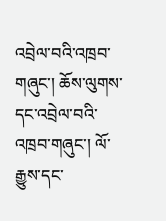འབྲེལ་བའི་འཁྲབ་གཞུང་། ཆོས་ལུགས་དང་འབྲེལ་བའི་འཁྲབ་གཞུང་། ལོ་རྒྱུས་དང་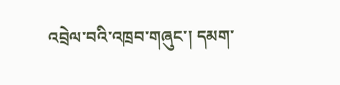འབྲེལ་བའི་འཁྲབ་གཞུང་། དམག་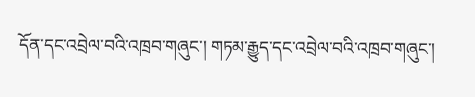དོན་དང་འབྲེལ་བའི་འཁྲབ་གཞུང་། གཏམ་རྒྱུད་དང་འབྲེལ་བའི་འཁྲབ་གཞུང་།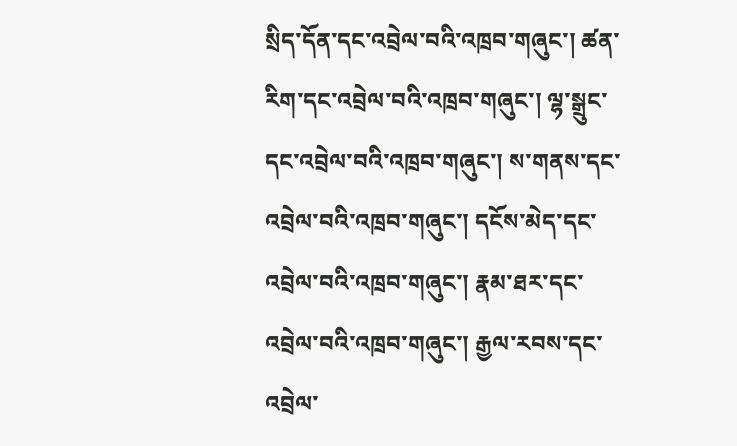སྲིད་དོན་དང་འབྲེལ་བའི་འཁྲབ་གཞུང་། ཚན་རིག་དང་འབྲེལ་བའི་འཁྲབ་གཞུང་། ལྷ་སྒྲུང་དང་འབྲེལ་བའི་འཁྲབ་གཞུང་། ས་གནས་དང་འབྲེལ་བའི་འཁྲབ་གཞུང་། དངོས་མེད་དང་འབྲེལ་བའི་འཁྲབ་གཞུང་། རྣམ་ཐར་དང་འབྲེལ་བའི་འཁྲབ་གཞུང་། རྒྱལ་རབས་དང་འབྲེལ་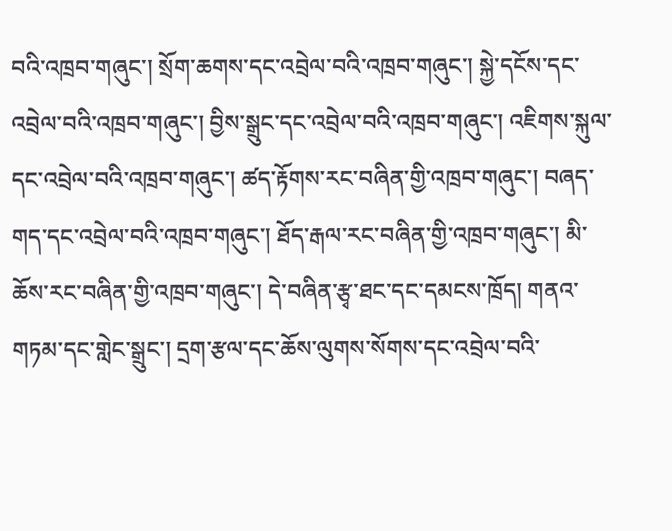བའི་འཁྲབ་གཞུང་། སྲོག་ཆགས་དང་འབྲེལ་བའི་འཁྲབ་གཞུང་། སྐྱེ་དངོས་དང་འབྲེལ་བའི་འཁྲབ་གཞུང་། བྱིས་སྒྲུང་དང་འབྲེལ་བའི་འཁྲབ་གཞུང་། འཇིགས་སྐུལ་དང་འབྲེལ་བའི་འཁྲབ་གཞུང་། ཚད་རྟོགས་རང་བཞིན་གྱི་འཁྲབ་གཞུང་། བཞད་གད་དང་འབྲེལ་བའི་འཁྲབ་གཞུང་། ཐོད་རྒལ་རང་བཞིན་གྱི་འཁྲབ་གཞུང་། མི་ཆོས་རང་བཞིན་གྱི་འཁྲབ་གཞུང་། དེ་བཞིན་རྩྭ་ཐང་དང་དམངས་ཁྲོད། གནའ་གཏམ་དང་གླེང་སྒྲུང་། དྲག་རྩལ་དང་ཆོས་ལུགས་སོགས་དང་འབྲེལ་བའི་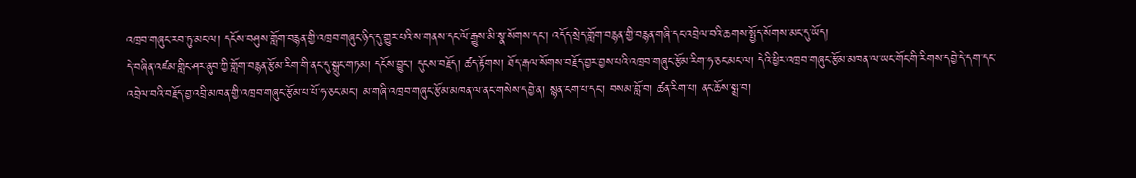འཁྲབ་གཞུང་རབ་ཏུ་མང་ལ། དངོས་བཤུས་གློག་བརྙན་གྱི་འཁྲབ་གཞུང་ཉིད་དུ་གྱུར་པའི་ས་གནས་དང་ལོ་རྒྱུས་མི་སྣ་སོགས་དང་། འདོད་སྲེད་གློག་བརྙན་གྱི་བརྙན་གཞི་དང་འབྲེལ་བའི་ཆགས་སྤྱོད་སོགས་མང་དུ་ཡོད།
དེ་བཞིན་འཛམ་གླིང་ཤར་ནུབ་ཀྱི་གློག་བརྙན་རྩོམ་རིག་གི་ནང་དུ་སྒྲུང་གཏམ། དངོས་བྱུང་། དུངས་བརྗོད། ཚད་རྟོགས། ཐོད་རྒལ་སོགས་བརྗོད་བྱར་བྱས་པའི་འཁྲབ་གཞུང་རྩོམ་རིག་ཧ་ཅང་མང་ལ། དེའི་ཕྱིར་འཁྲབ་གཞུང་རྩོམ་མཁན་ལ་ཡང་གོང་གི་རིགས་དབྱེ་དེ་དག་དང་འབྲེལ་བའི་བརྗོད་བྱ་འབྲི་མཁན་གྱི་འཁྲབ་གཞུང་རྩོམ་པ་པོ་ཧ་ཅང་མང་། མ་གཞི་འཁྲབ་གཞུང་རྩོམ་མཁན་ལ་ནང་གསེས་དབྱེ་ན། སྙན་ངག་པ་དང་། བསམ་བློ་བ། ཚན་རིག་པ། ནང་ཆོས་སྨྲ་བ།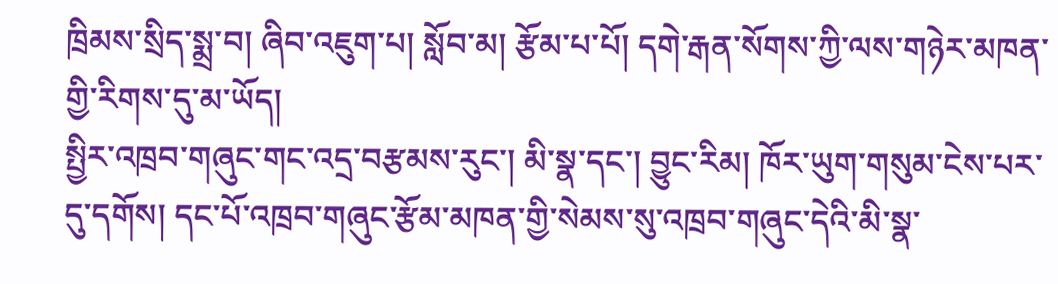ཁྲིམས་སྲིད་སྨྲ་བ། ཞིབ་འཇུག་པ། སློབ་མ། རྩོམ་པ་པོ། དགེ་རྒན་སོགས་ཀྱི་ལས་གཉེར་མཁན་གྱི་རིགས་དུ་མ་ཡོད།
སྤྱིར་འཁྲབ་གཞུང་གང་འདྲ་བརྩམས་རུང་། མི་སྣ་དང་། བྱུང་རིམ། ཁོར་ཡུག་གསུམ་ངེས་པར་དུ་དགོས། དང་པོ་འཁྲབ་གཞུང་རྩོམ་མཁན་གྱི་སེམས་སུ་འཁྲབ་གཞུང་དེའི་མི་སྣ་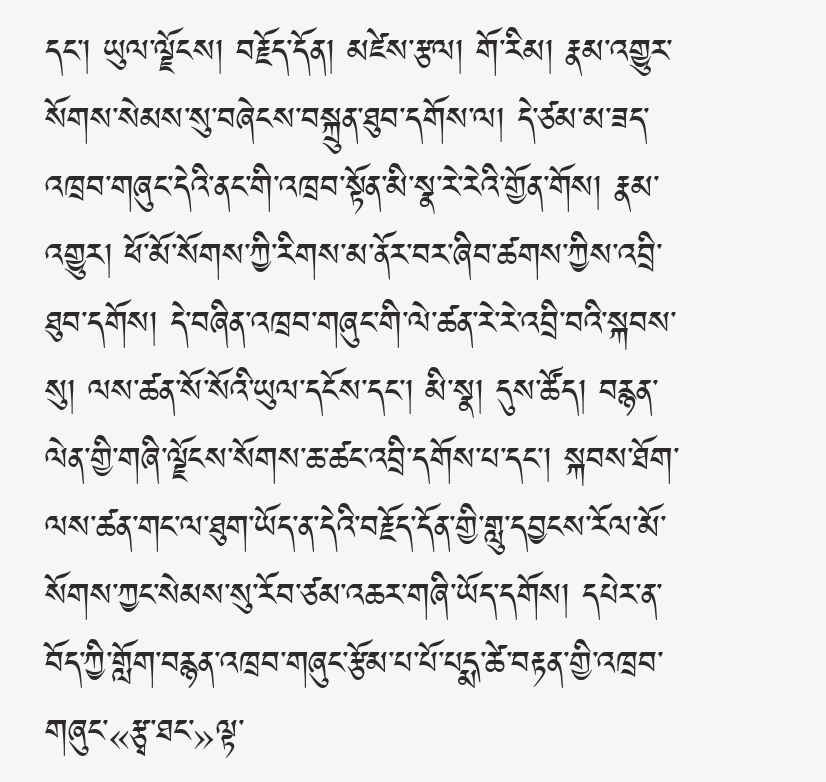དང་། ཡུལ་ལྗོངས། བརྗོད་དོན། མཛེས་རྩལ། གོ་རིམ། རྣམ་འགྱུར་སོགས་སེམས་སུ་བཞེངས་བསྐྲུན་ཐུབ་དགོས་ལ། དེ་ཙམ་མ་ཟད་འཁྲབ་གཞུང་དེའི་ནང་གི་འཁྲབ་སྟོན་མི་སྣ་རེ་རེའི་གྱོན་གོས། རྣམ་འགྱུར། ཕོ་མོ་སོགས་ཀྱི་རིགས་མ་ནོར་བར་ཞིབ་ཚགས་ཀྱིས་འབྲི་ཐུབ་དགོས། དེ་བཞིན་འཁྲབ་གཞུང་གི་ལེ་ཚན་རེ་རེ་འབྲི་བའི་སྐབས་སུ། ལས་ཚན་སོ་སོའི་ཡུལ་དངོས་དང་། མི་སྣ། དུས་ཚོད། བརྙན་ལེན་གྱི་གཞི་ལྗོངས་སོགས་ཆ་ཚང་འབྲི་དགོས་པ་དང་། སྐབས་ཐོག་ལས་ཚན་གང་ལ་ཐུག་ཡོད་ན་དེའི་བརྗོད་དོན་གྱི་གླུ་དབྱངས་རོལ་མོ་སོགས་ཀྱང་སེམས་སུ་རོབ་ཙམ་འཆར་གཞི་ཡོད་དགོས། དཔེར་ན་བོད་ཀྱི་གློག་བརྙན་འཁྲབ་གཞུང་རྩོམ་པ་པོ་པདྨ་ཚེ་བརྟན་གྱི་འཁྲབ་གཞུང་«རྩྭ་ཐང་»ལྟ་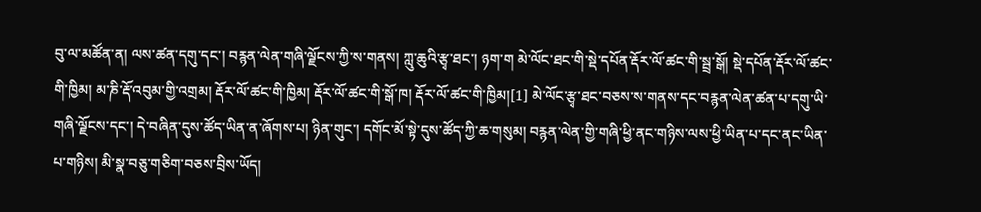བུ་ལ་མཚོན་ན། ལས་ཚན་དགུ་དང་། བརྙན་ལེན་གཞི་ལྗོངས་ཀྱི་ས་གནས། ཀླུ་ཆུའི་རྩྭ་ཐང་། ཉག་ག མེ་ལོང་ཐང་གི་སྡེ་དཔོན་རྡོར་ལོ་ཚང་གི་སྦྲ་སྒོ། སྡེ་དཔོན་རྡོར་ལོ་ཚང་གི་ཁྱིམ། མ་ཎི་རྡོ་འབུམ་གྱི་འགྲམ། རྡོར་ལོ་ཚང་གི་ཁྱིམ། རྡོར་ལོ་ཚང་གི་སྒོ་ཁ། རྡོར་ལོ་ཚང་གི་ཁྱིམ།[1] མེ་ལོང་རྩྭ་ཐང་བཅས་ས་གནས་དང་བརྙན་ལེན་ཚན་པ་དགུ་ཡི་གཞི་ལྗོངས་དང་། དེ་བཞིན་དུས་ཚོད་ཡིན་ན་ཞོགས་པ། ཉིན་གུང་། དགོང་མོ་སྟེ་དུས་ཚོད་ཀྱི་ཆ་གསུམ། བརྙན་ལེན་གྱི་གཞི་ཕྱི་ནང་གཉིས་ལས་ཕྱི་ཡིན་པ་དང་ནང་ཡིན་པ་གཉིས། མི་སྣ་བཅུ་གཅིག་བཅས་བྲིས་ཡོད།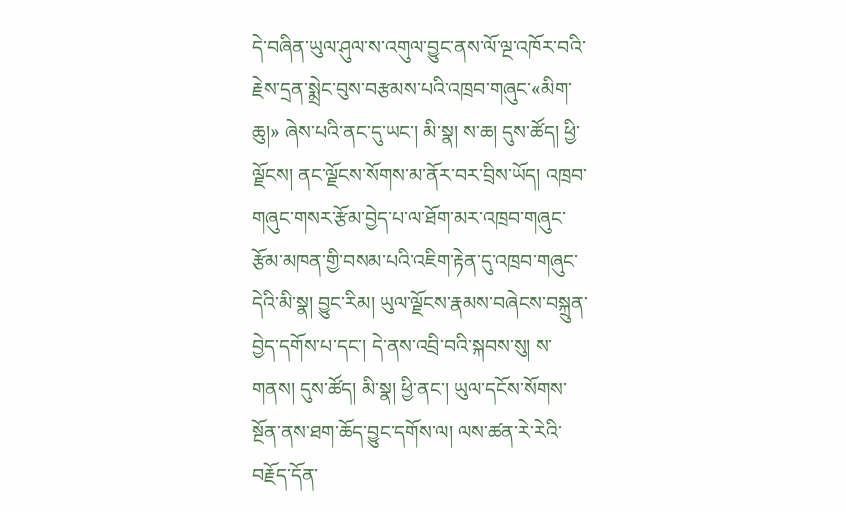དེ་བཞིན་ཡུལ་ཤུལ་ས་འགུལ་བྱུང་ནས་ལོ་ལྔ་འཁོར་བའི་རྗེས་དྲན་སྨྲེང་བུས་བརྩམས་པའི་འཁྲབ་གཞུང་«མིག་ཆུ།» ཞེས་པའི་ནང་དུ་ཡང་། མི་སྣ། ས་ཆ། དུས་ཚོད། ཕྱི་ལྗོངས། ནང་ལྗོངས་སོགས་མ་ནོར་བར་བྲིས་ཡོད། འཁྲབ་གཞུང་གསར་རྩོམ་བྱེད་པ་ལ་ཐོག་མར་འཁྲབ་གཞུང་རྩོམ་མཁན་གྱི་བསམ་པའི་འཇིག་རྟེན་དུ་འཁྲབ་གཞུང་དེའི་མི་སྣ། བྱུང་རིམ། ཡུལ་ལྗོངས་རྣམས་བཞེངས་བསྐྲུན་བྱེད་དགོས་པ་དང་། དེ་ནས་འབྲི་བའི་སྐབས་སུ། ས་གནས། དུས་ཚོད། མི་སྣ། ཕྱི་ནང་། ཡུལ་དངོས་སོགས་སྔོན་ནས་ཐག་ཆོད་བྱུང་དགོས་ལ། ལས་ཚན་རེ་རེའི་བརྗོད་དོན་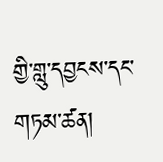གྱི་གླུ་དབྱངས་དང་གཏམ་ཚན།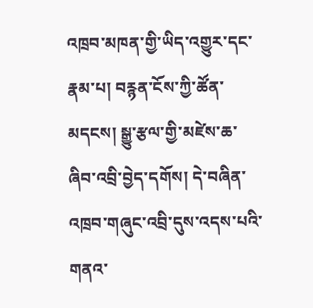འཁྲབ་མཁན་གྱི་ཡིད་འགྱུར་དང་རྣམ་པ། བརྙན་ངོས་ཀྱི་ཚོན་མདངས། སྒྱུ་རྩལ་གྱི་མཛེས་ཆ་ཞིབ་འབྲི་བྱེད་དགོས། དེ་བཞིན་འཁྲབ་གཞུང་འབྲི་དུས་འདས་པའི་གནའ་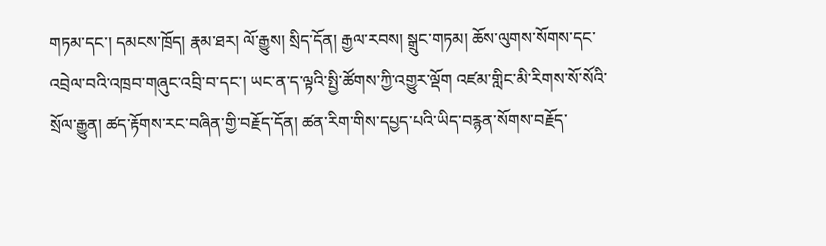གཏམ་དང་། དམངས་ཁྲོད། རྣམ་ཐར། ལོ་རྒྱུས། སྲིད་དོན། རྒྱལ་རབས། སྒྲུང་གཏམ། ཆོས་ལུགས་སོགས་དང་འབྲེལ་བའི་འཁྲབ་གཞུང་འབྲི་བ་དང་། ཡང་ན་ད་ལྟའི་སྤྱི་ཚོགས་ཀྱི་འགྱུར་ལྡོག འཛམ་གླིང་མི་རིགས་སོ་སོའི་སྲོལ་རྒྱུན། ཚད་རྟོགས་རང་བཞིན་གྱི་བརྗོད་དོན། ཚན་རིག་གིས་དཔྱད་པའི་ཡིད་བརྙན་སོགས་བརྗོད་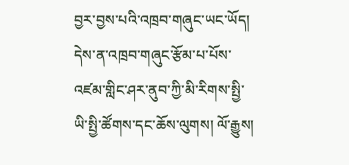བྱར་བྱས་པའི་འཁྲབ་གཞུང་ཡང་ཡོད། དེས་ན་འཁྲབ་གཞུང་རྩོམ་པ་པོས་འཛམ་གླིང་ཤར་ནུབ་ཀྱི་མི་རིགས་སྤྱི་ཡི་སྤྱི་ཚོགས་དང་ཆོས་ལུགས། ལོ་རྒྱུས།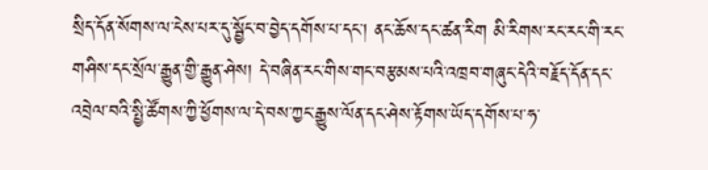སྲིད་དོན་སོགས་ལ་ངེས་པར་དུ་སྦྱོང་བ་བྱེད་དགོས་པ་དང་། ནང་ཆོས་དང་ཚན་རིག མི་རིགས་རང་རང་གི་རང་གཤིས་དང་སྲོལ་རྒྱུན་གྱི་རྒྱུན་ཤེས། དེ་བཞིན་རང་གིས་གང་བརྩམས་པའི་འཁྲབ་གཞུང་དེའི་བརྗོད་དོན་དང་འབྲེལ་བའི་སྤྱི་ཚོགས་ཀྱི་ཕྱོགས་ལ་དེ་བས་ཀྱང་རྒྱུས་ལོན་དང་ཤེས་རྟོགས་ཡོད་དགོས་པ་ཧ་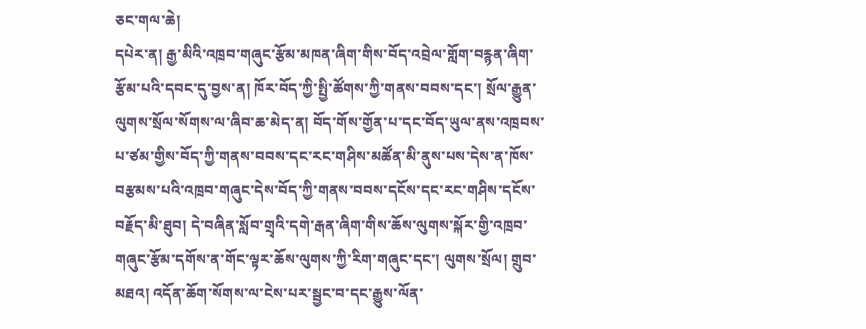ཅང་གལ་ཆེ།
དཔེར་ན། རྒྱ་མིའི་འཁྲབ་གཞུང་རྩོམ་མཁན་ཞིག་གིས་བོད་འབྲེལ་གློག་བརྙན་ཞིག་རྩོམ་པའི་དབང་དུ་བྱས་ན། ཁོར་བོད་ཀྱི་སྤྱི་ཚོགས་ཀྱི་གནས་བབས་དང་། སྲོལ་རྒྱུན་ལུགས་སྲོལ་སོགས་ལ་ཞིབ་ཆ་མེད་ན། བོད་གོས་གྱོན་པ་དང་བོད་ཡུལ་ནས་འཁྲབས་པ་ཙམ་གྱིས་བོད་ཀྱི་གནས་བབས་དང་རང་གཤིས་མཚོན་མི་ནུས་པས་དེས་ན་ཁོས་བརྩམས་པའི་འཁྲབ་གཞུང་དེས་བོད་ཀྱི་གནས་བབས་དངོས་དང་རང་གཤིས་དངོས་བརྗོད་མི་ཐུབ། དེ་བཞིན་སློབ་གྲྭའི་དགེ་རྒན་ཞིག་གིས་ཆོས་ལུགས་སྐོར་གྱི་འཁྲབ་གཞུང་རྩོམ་དགོས་ན་གོང་ལྟར་ཆོས་ལུགས་ཀྱི་རིག་གཞུང་དང་། ལུགས་སྲོལ། གྲུབ་མཐའ། འདོན་ཆོག་སོགས་ལ་ངེས་པར་སྦྱང་བ་དང་རྒྱུས་ལོན་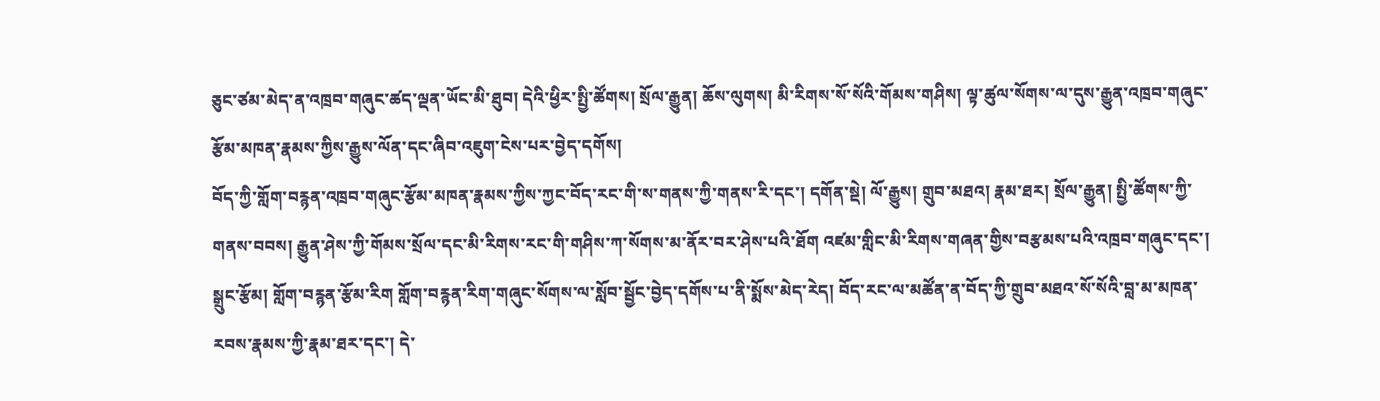ཅུང་ཙམ་མེད་ན་འཁྲབ་གཞུང་ཚད་ལྡན་ཡོང་མི་ཐུབ། དེའི་ཕྱིར་སྤྱི་ཚོགས། སྲོལ་རྒྱུན། ཆོས་ལུགས། མི་རིགས་སོ་སོའི་གོམས་གཤིས། ལྟ་ཚུལ་སོགས་ལ་དུས་རྒྱུན་འཁྲབ་གཞུང་རྩོམ་མཁན་རྣམས་ཀྱིས་རྒྱུས་ལོན་དང་ཞིབ་འཇུག་ངེས་པར་བྱེད་དགོས།
བོད་ཀྱི་གློག་བརྙན་འཁྲབ་གཞུང་རྩོམ་མཁན་རྣམས་ཀྱིས་ཀྱང་བོད་རང་གི་ས་གནས་ཀྱི་གནས་རི་དང་། དགོན་སྡེ། ལོ་རྒྱུས། གྲུབ་མཐའ། རྣམ་ཐར། སྲོལ་རྒྱུན། སྤྱི་ཚོགས་ཀྱི་གནས་བབས། རྒྱུན་ཤེས་ཀྱི་གོམས་སྲོལ་དང་མི་རིགས་རང་གི་གཤིས་ཀ་སོགས་མ་ནོར་བར་ཤེས་པའི་ཐོག འཛམ་གླིང་མི་རིགས་གཞན་གྱིས་བརྩམས་པའི་འཁྲབ་གཞུང་དང་། སྒྲུང་རྩོམ། གློག་བརྙན་རྩོམ་རིག གློག་བརྙན་རིག་གཞུང་སོགས་ལ་སློབ་སྦྱོང་བྱེད་དགོས་པ་ནི་སྨོས་མེད་རེད། བོད་རང་ལ་མཚོན་ན་བོད་ཀྱི་གྲུབ་མཐའ་སོ་སོའི་བླ་མ་མཁན་རབས་རྣམས་ཀྱི་རྣམ་ཐར་དང་། དེ་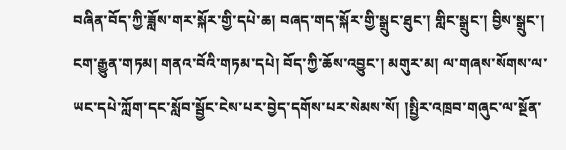བཞིན་བོད་ཀྱི་ཟློས་གར་སྐོར་གྱི་དཔེ་ཆ། བཞད་གད་སྐོར་གྱི་སྒྲུང་ཐུང་། གླིང་སྒྲུང་། བྱིས་སྒྲུང་། ངག་རྒྱུན་གཏམ། གནའ་བོའི་གཏམ་དཔེ། བོད་ཀྱི་ཆོས་འབྱུང་། མགུར་མ། ལ་གཞས་སོགས་ལ་ཡང་དཔེ་ཀློག་དང་སློབ་སྦྱོང་ངེས་པར་བྱེད་དགོས་པར་སེམས་སོ། །སྤྱིར་འཁྲབ་གཞུང་ལ་སྔོན་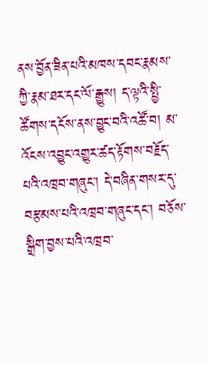ནས་བྱོན་ཟིན་པའི་མཁས་དབང་རྣམས་ཀྱི་རྣམ་ཐར་དང་ལོ་རྒྱུས། ད་ལྟའི་སྤྱི་ཚོགས་དངོས་ནས་བྱུང་བའི་འཚོ་བ། མ་འོངས་འབྱུང་འགྱུར་ཚད་རྟོགས་བརྗོད་པའི་འཁྲབ་གཞུང་། དེ་བཞིན་གསར་དུ་བརྩམས་པའི་འཁྲབ་གཞུང་དང་། བཅོས་སྒྲིག་བྱས་པའི་འཁྲབ་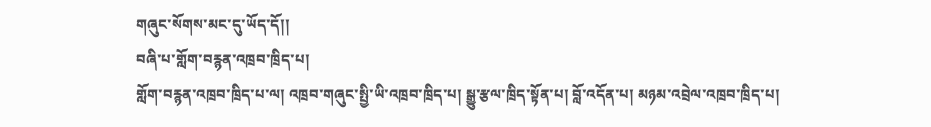གཞུང་སོགས་མང་དུ་ཡོད་དོ།།
བཞི་པ་གློག་བརྙན་འཁྲབ་ཁྲིད་པ།
གློག་བརྙན་འཁྲབ་ཁྲིད་པ་ལ། འཁྲབ་གཞུང་སྤྱི་ཡི་འཁྲབ་ཁྲིད་པ། སྒྱུ་རྩལ་ཁྲིད་སྟོན་པ། བློ་འདོན་པ། མཉམ་འབྲེལ་འཁྲབ་ཁྲིད་པ།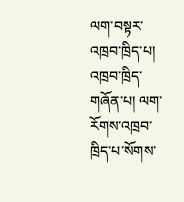ལག་བསྟར་འཁྲབ་ཁྲིད་པ། འཁྲབ་ཁྲིད་གཞོན་པ། ལག་རོགས་འཁྲབ་ཁྲིད་པ་སོགས་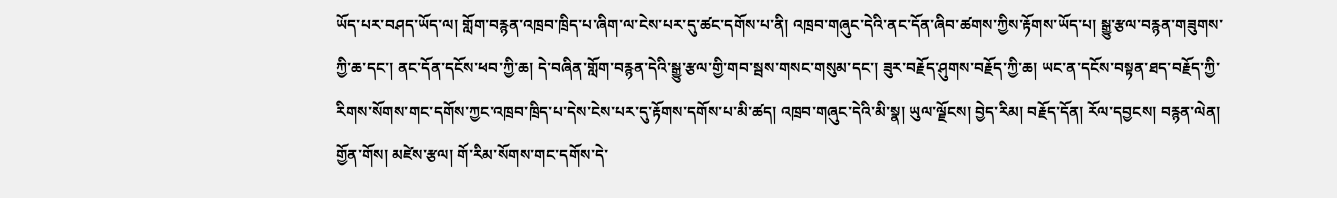ཡོད་པར་བཤད་ཡོད་ལ། གློག་བརྙན་འཁྲབ་ཁྲིད་པ་ཞིག་ལ་ངེས་པར་དུ་ཚང་དགོས་པ་ནི། འཁྲབ་གཞུང་དེའི་ནང་དོན་ཞིབ་ཚགས་ཀྱིས་རྟོགས་ཡོད་པ། སྒྱུ་རྩལ་བརྙན་གཟུགས་ཀྱི་ཆ་དང་། ནང་དོན་དངོས་ཕབ་ཀྱི་ཆ། དེ་བཞིན་གློག་བརྙན་དེའི་སྒྱུ་རྩལ་གྱི་གབ་སྦས་གསང་གསུམ་དང་། ཟུར་བརྗོད་ཤུགས་བརྗོད་ཀྱི་ཆ། ཡང་ན་དངོས་བསྟན་ཐད་བརྗོད་ཀྱི་རིགས་སོགས་གང་དགོས་ཀྱང་འཁྲབ་ཁྲིད་པ་དེས་ངེས་པར་དུ་རྟོགས་དགོས་པ་མི་ཚད། འཁྲབ་གཞུང་དེའི་མི་སྣ། ཡུལ་ལྗོངས། བྱེད་རིམ། བརྗོད་དོན། རོལ་དབྱངས། བརྙན་ལེན། གྱོན་གོས། མཛེས་རྩལ། གོ་རིམ་སོགས་གང་དགོས་དེ་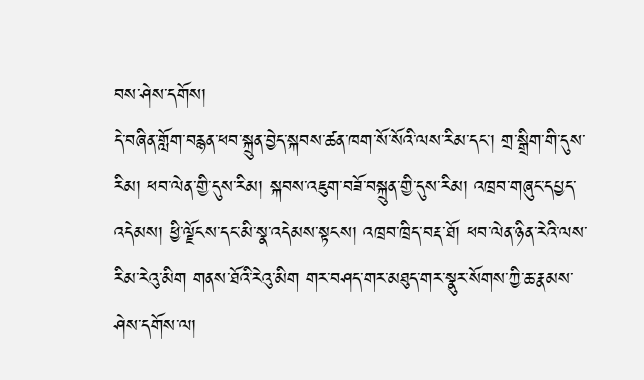བས་ཤེས་དགོས།
དེ་བཞིན་གློག་བརྙན་ཕབ་སྐྲུན་བྱེད་སྐབས་ཚན་ཁག་སོ་སོའི་ལས་རིམ་དང་། གྲ་སྒྲིག་གི་དུས་རིམ། ཕབ་ལེན་གྱི་དུས་རིམ། སྐབས་འཇུག་བཟོ་བསྐྲུན་གྱི་དུས་རིམ། འཁྲབ་གཞུང་དཔྱད་འདེམས། ཕྱི་ལྗོངས་དང་མི་སྣ་འདེམས་སྟངས། འཁྲབ་ཁྲིད་བརྡ་ཐོ། ཕབ་ལེན་ཉིན་རེའི་ལས་རིམ་རེའུ་མིག གནས་ཐོའི་རེའུ་མིག གར་བཤད་གར་མཐུད་གར་སྣུར་སོགས་ཀྱི་ཆ་རྣམས་ཤེས་དགོས་ལ།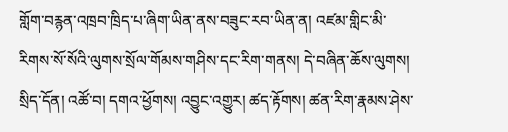གློག་བརྙན་འཁྲབ་ཁྲིད་པ་ཞིག་ཡིན་ནས་བཟུང་རབ་ཡིན་ན། འཛམ་གླིང་མི་རིགས་སོ་སོའི་ལུགས་སྲོལ་གོམས་གཤིས་དང་རིག་གནས། དེ་བཞིན་ཆོས་ལུགས། སྲིད་དོན། འཚོ་བ། དགའ་ཕྱོགས། འབྱུང་འགྱུར། ཚད་རྟོགས། ཚན་རིག་རྣམས་ཤེས་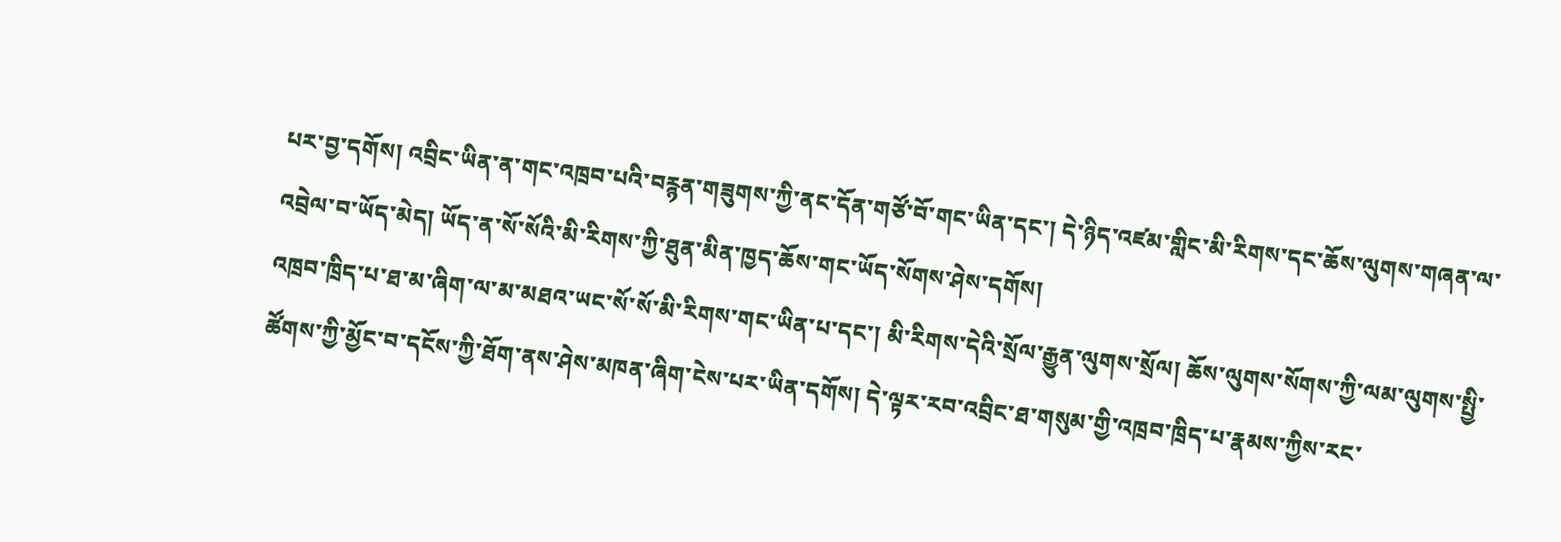པར་བྱ་དགོས། འབྲིང་ཡིན་ན་གང་འཁྲབ་པའི་བརྙན་གཟུགས་ཀྱི་ནང་དོན་གཙོ་བོ་གང་ཡིན་དང་། དེ་ཉིད་འཛམ་གླིང་མི་རིགས་དང་ཆོས་ལུགས་གཞན་ལ་འབྲེལ་བ་ཡོད་མེད། ཡོད་ན་སོ་སོའི་མི་རིགས་ཀྱི་ཐུན་མིན་ཁྱད་ཆོས་གང་ཡོད་སོགས་ཤེས་དགོས།
འཁྲབ་ཁྲིད་པ་ཐ་མ་ཞིག་ལ་མ་མཐའ་ཡང་སོ་སོ་མི་རིགས་གང་ཡིན་པ་དང་། མི་རིགས་དེའི་སྲོལ་རྒྱུན་ལུགས་སྲོལ། ཆོས་ལུགས་སོགས་ཀྱི་ལམ་ལུགས་སྤྱི་ཚོགས་ཀྱི་མྱོང་བ་དངོས་ཀྱི་ཐོག་ནས་ཤེས་མཁན་ཞིག་ངེས་པར་ཡིན་དགོས། དེ་ལྟར་རབ་འབྲིང་ཐ་གསུམ་གྱི་འཁྲབ་ཁྲིད་པ་རྣམས་ཀྱིས་རང་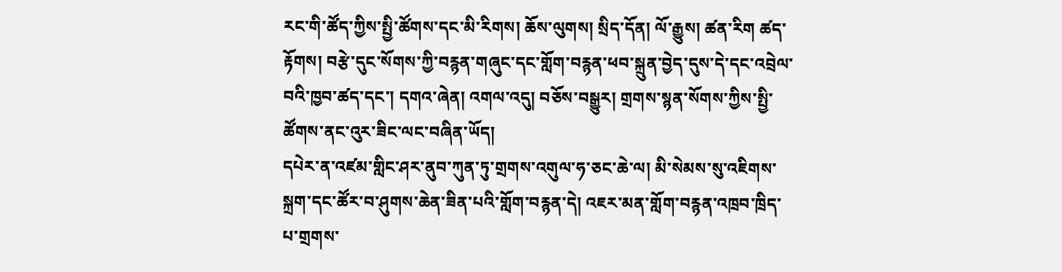རང་གི་ཚོད་ཀྱིས་སྤྱི་ཚོགས་དང་མི་རིགས། ཆོས་ལུགས། སྲིད་དོན། ལོ་རྒྱུས། ཚན་རིག ཚད་རྟོགས། བརྩེ་དུང་སོགས་ཀྱི་བརྙན་གཞུང་དང་གློག་བརྙན་ཕབ་སྐྲུན་བྱེད་དུས་དེ་དང་འབྲེལ་བའི་ཁྱབ་ཚད་དང་། དགའ་ཞེན། འགལ་འདུ། བཅོས་བསྒྱུར། གྲགས་སྙན་སོགས་ཀྱིས་སྤྱི་ཚོགས་ནང་འུར་ཟིང་ལང་བཞིན་ཡོད།
དཔེར་ན་འཛམ་གླིང་ཤར་ནུབ་ཀུན་ཏུ་གྲགས་འགུལ་ཧ་ཅང་ཆེ་ལ། མི་སེམས་སུ་འཇིགས་སྐྲག་དང་ཚོར་བ་ཤུགས་ཆེན་ཟིན་པའི་གློག་བརྙན་དེ། འཇར་མན་གློག་བརྙན་འཁྲབ་ཁྲིད་པ་གྲགས་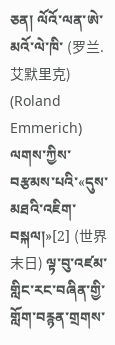ཅན། ལོའོ་ལན་ཨེ་མའོ་ལེ་ཁི་ (罗兰.艾默里克) (Roland Emmerich) ལགས་ཀྱིས་བརྩམས་པའི་«དུས་མཐའི་འཇིག་བསྐལ།»[2] (世界末日) ལྟ་བུ་འཛམ་གླིང་རང་བཞིན་གྱི་གློག་བརྙན་གྲགས་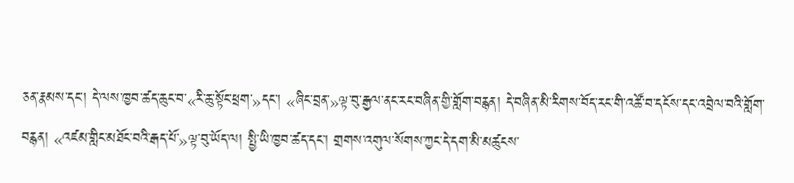ཅན་རྣམས་དང་། དེ་ལས་ཁྱབ་ཚད་ཆུང་བ་«རི་ཆུ་སྟོང་ཕྲག་»དང་། «ཞིང་བྲན་»ལྟ་བུ་རྒྱལ་ནང་རང་བཞིན་གྱི་གློག་བརྙན། དེ་བཞིན་མི་རིགས་བོད་རང་གི་འཚོ་བ་དངོས་དང་འབྲེལ་བའི་གློག་བརྙན། «འཛམ་གླིང་མཐོང་བའི་རྒད་པོ་»ལྟ་བུ་ཡོད་ལ། སྤྱི་ཡི་ཁྱབ་ཚད་དང་། གྲགས་འགུལ་སོགས་ཀྱང་དེ་དག་མི་མཚུངས་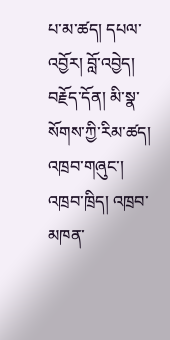པ་མ་ཚད། དཔལ་འབྱོར། བློ་འབྱེད། བརྗོད་དོན། མི་སྣ་སོགས་ཀྱི་རིམ་ཚད། འཁྲབ་གཞུང་། འཁྲབ་ཁྲིད། འཁྲབ་མཁན་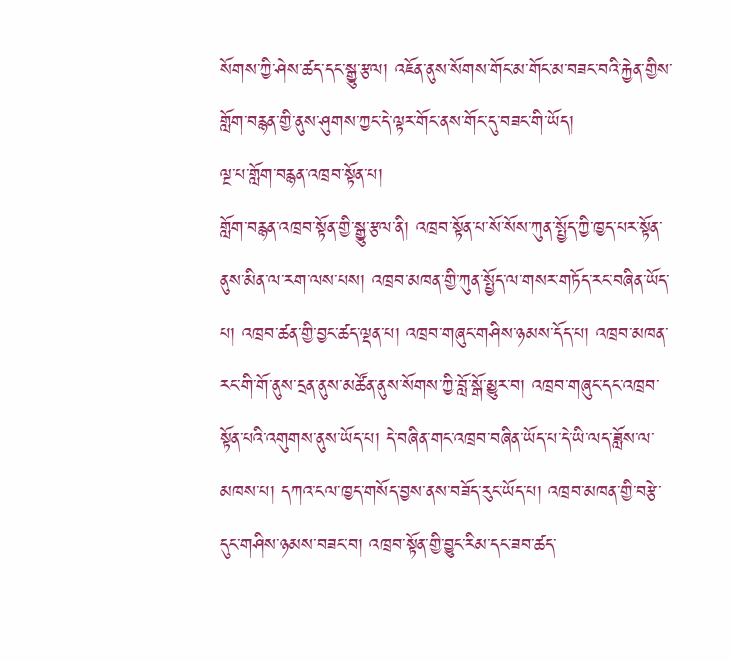སོགས་ཀྱི་ཤེས་ཚད་དང་སྒྱུ་རྩལ། འཇོན་ནུས་སོགས་གོང་མ་གོང་མ་བཟང་བའི་རྐྱེན་གྱིས་གློག་བརྙན་གྱི་ནུས་ཤུགས་ཀྱང་དེ་ལྟར་གོང་ནས་གོང་དུ་བཟང་གི་ཡོད།
ལྔ་པ་གློག་བརྙན་འཁྲབ་སྟོན་པ།
གློག་བརྙན་འཁྲབ་སྟོན་གྱི་སྒྱུ་རྩལ་ནི། འཁྲབ་སྟོན་པ་སོ་སོས་ཀུན་སྤྱོད་ཀྱི་ཁྱད་པར་སྟོན་ནུས་མིན་ལ་རག་ལས་པས། འཁྲབ་མཁན་གྱི་ཀུན་སྤྱོད་ལ་གསར་གཏོད་རང་བཞིན་ཡོད་པ། འཁྲབ་ཚན་གྱི་བྱང་ཚད་ལྡན་པ། འཁྲབ་གཞུང་གཤིས་ཉམས་དོད་པ། འཁྲབ་མཁན་རང་གི་གོ་ནུས་དྲན་ནུས་མཚོན་ནུས་སོགས་ཀྱི་བློ་སྒོ་མྱུར་བ། འཁྲབ་གཞུང་དང་འཁྲབ་སྟོན་པའི་འགུགས་ནུས་ཡོད་པ། དེ་བཞིན་གང་འཁྲབ་བཞིན་ཡོད་པ་དེ་ཡི་ལད་ཟློས་ལ་མཁས་པ། དཀའ་ངལ་ཁྱད་གསོད་བྱས་ནས་བཟོད་རུང་ཡོད་པ། འཁྲབ་མཁན་གྱི་བརྩེ་དུང་གཤིས་ཉམས་བཟང་བ། འཁྲབ་སྟོན་གྱི་བྱུང་རིམ་དང་ཟབ་ཚད་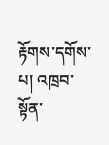རྟོགས་དགོས་པ། འཁྲབ་སྟོན་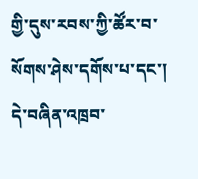གྱི་དུས་རབས་ཀྱི་ཚོར་བ་སོགས་ཤེས་དགོས་པ་དང་། དེ་བཞིན་འཁྲབ་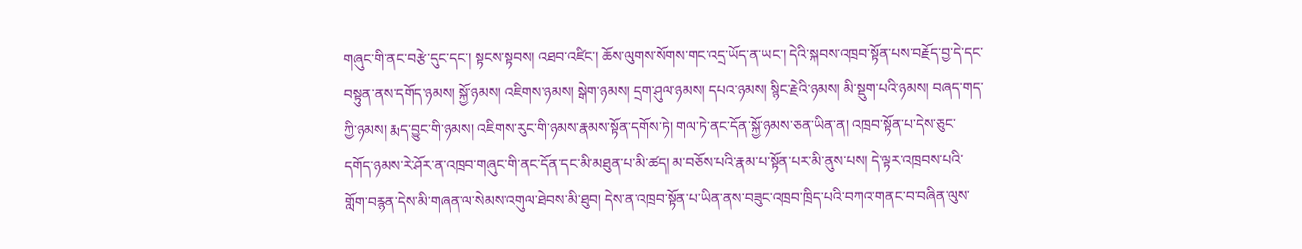གཞུང་གི་ནང་བརྩེ་དུང་དང་། སྟངས་སྟབས། འཐབ་འཛིང་། ཆོས་ལུགས་སོགས་གང་འདྲ་ཡོད་ན་ཡང་། དེའི་སྐབས་འཁྲབ་སྟོན་པས་བརྗོད་བྱ་དེ་དང་བསྟུན་ནས་དགོད་ཉམས། སྐྱོ་ཉམས། འཇིགས་ཉམས། སྒེག་ཉམས། དྲག་ཤུལ་ཉམས། དཔའ་ཉམས། སྙིང་རྗེའི་ཉམས། མི་སྡུག་པའི་ཉམས། བཞད་གད་ཀྱི་ཉམས། རྨད་བྱུང་གི་ཉམས། འཇིགས་རུང་གི་ཉམས་རྣམས་སྟོན་དགོས་ཏེ། གལ་ཏེ་ནང་དོན་སྐྱོ་ཉམས་ཅན་ཡིན་ན། འཁྲབ་སྟོན་པ་དེས་ཅུང་དགོད་ཉམས་རེ་ཤོར་ན་འཁྲབ་གཞུང་གི་ནང་དོན་དང་མི་མཐུན་པ་མི་ཚད། མ་བཅོས་པའི་རྣམ་པ་སྟོན་པར་མི་ནུས་པས། དེ་ལྟར་འཁྲབས་པའི་གློག་བརྙན་དེས་མི་གཞན་ལ་སེམས་འགུལ་ཐེབས་མི་ཐུབ། དེས་ན་འཁྲབ་སྟོན་པ་ཡིན་ནས་བཟུང་འཁྲབ་ཁྲིད་པའི་བཀའ་གནང་བ་བཞིན་ལུས་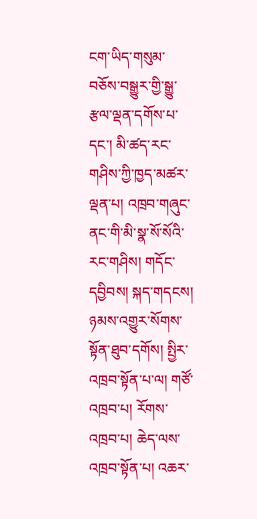ངག་ཡིད་གསུམ་བཅོས་བསྒྱུར་གྱི་སྒྱུ་རྩལ་ལྡན་དགོས་པ་དང་། མི་ཚད་རང་གཤིས་ཀྱི་ཁྱད་མཚར་ལྡན་པ། འཁྲབ་གཞུང་ནང་གི་མི་སྣ་སོ་སོའི་རང་གཤིས། གདོང་དབྱིབས། སྐད་གདངས། ཉམས་འགྱུར་སོགས་སྟོན་ཐུབ་དགོས། སྤྱིར་འཁྲབ་སྟོན་པ་ལ། གཙོ་འཁྲབ་པ། རོགས་འཁྲབ་པ། ཆེད་ལས་འཁྲབ་སྟོན་པ། འཆར་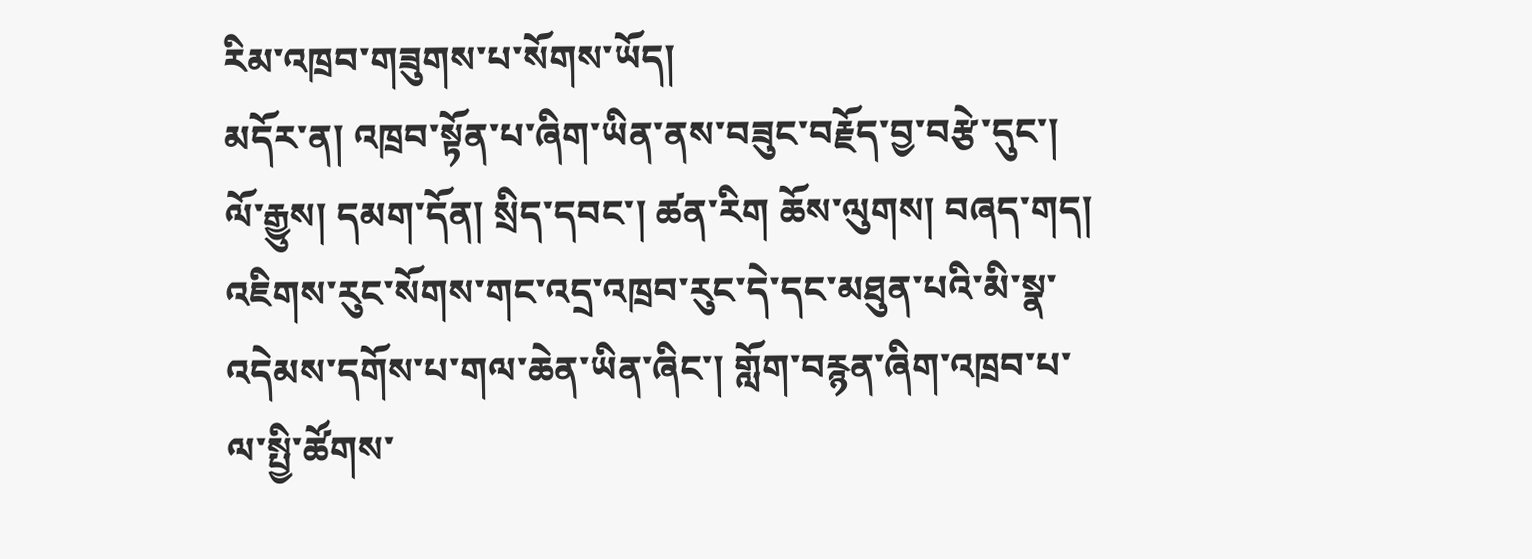རིམ་འཁྲབ་གཟུགས་པ་སོགས་ཡོད།
མདོར་ན། འཁྲབ་སྟོན་པ་ཞིག་ཡིན་ནས་བཟུང་བརྗོད་བྱ་བརྩེ་དུང་། ལོ་རྒྱུས། དམག་དོན། སྲིད་དབང་། ཚན་རིག ཆོས་ལུགས། བཞད་གད། འཇིགས་རུང་སོགས་གང་འདྲ་འཁྲབ་རུང་དེ་དང་མཐུན་པའི་མི་སྣ་འདེམས་དགོས་པ་གལ་ཆེན་ཡིན་ཞིང་། གློག་བརྙན་ཞིག་འཁྲབ་པ་ལ་སྤྱི་ཚོགས་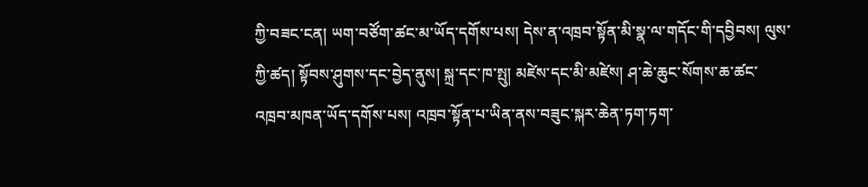ཀྱི་བཟང་ངན། ཡག་བཙོག་ཚང་མ་ཡོད་དགོས་པས། དེས་ན་འཁྲབ་སྟོན་མི་སྣ་ལ་གདོང་གི་དབྱིབས། ལུས་ཀྱི་ཚད། སྟོབས་ཤུགས་དང་བྱེད་ནུས། སྐྲ་དང་ཁ་སྤུ། མཛེས་དང་མི་མཛེས། ཤ་ཆེ་ཆུང་སོགས་ཆ་ཚང་འཁྲབ་མཁན་ཡོད་དགོས་པས། འཁྲབ་སྟོན་པ་ཡིན་ནས་བཟུང་སྐར་ཆེན་ཏག་ཏག་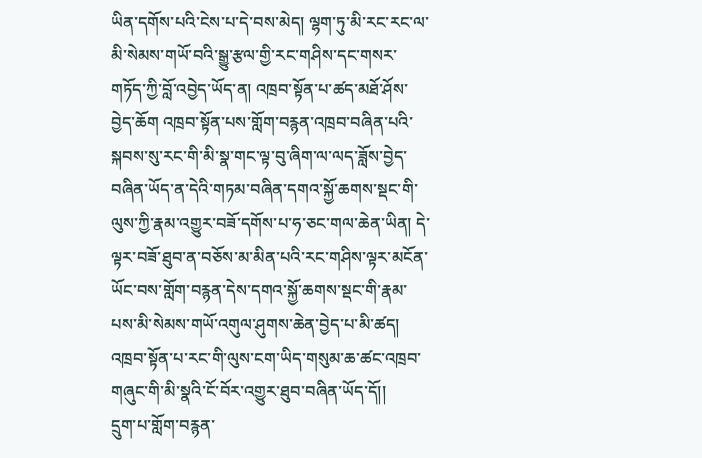ཡིན་དགོས་པའི་ངེས་པ་དེ་བས་མེད། ལྷག་ཏུ་མི་རང་རང་ལ་མི་སེམས་གཡོ་བའི་སྒྱུ་རྩལ་གྱི་རང་གཤིས་དང་གསར་གཏོད་ཀྱི་བློ་འབྱེད་ཡོད་ན། འཁྲབ་སྟོན་པ་ཚད་མཐོ་ཤོས་བྱེད་ཆོག འཁྲབ་སྟོན་པས་གློག་བརྙན་འཁྲབ་བཞིན་པའི་སྐབས་སུ་རང་གི་མི་སྣ་གང་ལྟ་བུ་ཞིག་ལ་ལད་ཟློས་བྱེད་བཞིན་ཡོད་ན་དེའི་གཏམ་བཞིན་དགའ་སྐྱོ་ཆགས་སྡང་གི་ལུས་ཀྱི་རྣམ་འགྱུར་བཟོ་དགོས་པ་ཧ་ཅང་གལ་ཆེན་ཡིན། དེ་ལྟར་བཟོ་ཐུབ་ན་བཅོས་མ་མིན་པའི་རང་གཤིས་ལྟར་མངོན་ཡོང་བས་གློག་བརྙན་དེས་དགའ་སྐྱོ་ཆགས་སྡང་གི་རྣམ་པས་མི་སེམས་གཡོ་འགུལ་ཤུགས་ཆེན་བྱེད་པ་མི་ཚད། འཁྲབ་སྟོན་པ་རང་གི་ལུས་ངག་ཡིད་གསུམ་ཆ་ཚང་འཁྲབ་གཞུང་གི་མི་སྣའི་ངོ་བོར་འགྱུར་ཐུབ་བཞིན་ཡོད་དོ།།
དྲུག་པ་གློག་བརྙན་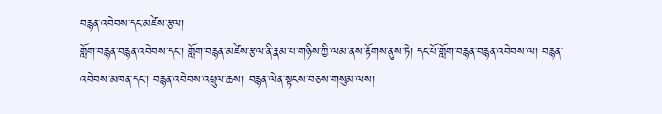བརྙན་འབེབས་དང་མཛེས་རྩལ།
གློག་བརྙན་བརྙན་འབེབས་དང་། གློག་བརྙན་མཛེས་རྩལ་ནི་རྣམ་པ་གཉིས་ཀྱི་ལམ་ནས་རྟོགས་ནུས་ཏེ། དང་པོ་གློག་བརྙན་བརྙན་འབེབས་ལ། བརྙན་འབེབས་མཁན་དང་། བརྙན་འབེབས་འཕྲུལ་ཆས། བརྙན་ལེན་སྟངས་བཅས་གསུམ་ལས།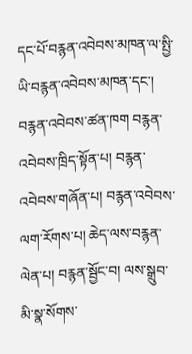དང་པོ་བརྙན་འབེབས་མཁན་ལ་སྤྱི་ཡི་བརྙན་འབེབས་མཁན་དང་། བརྙན་འབེབས་ཚན་ཁག བརྙན་འབེབས་ཁྲིད་སྟོན་པ། བརྙན་འབེབས་གཞོན་པ། བརྙན་འབེབས་ལག་རོགས་པ། ཆེད་ལས་བརྙན་ལེན་པ། བརྙན་སྦྱོང་བ། ལས་སྒྲུབ་མི་སྣ་སོགས་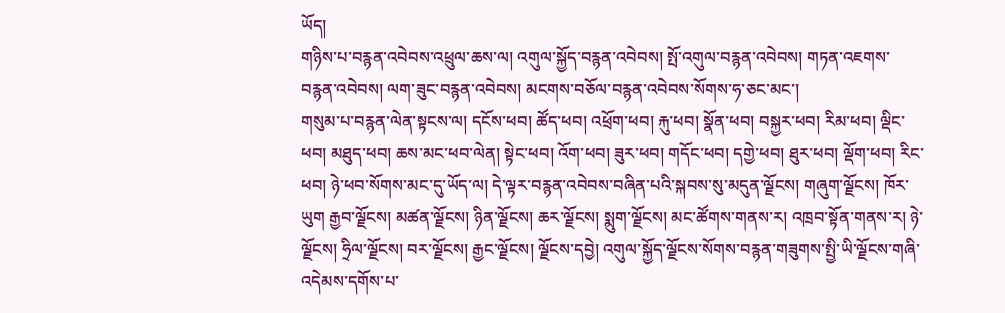ཡོད།
གཉིས་པ་བརྙན་འབེབས་འཕྲུལ་ཆས་ལ། འགུལ་སྐྱོད་བརྙན་འབེབས། སྤོ་འགུལ་བརྙན་འབེབས། གཏན་འཇགས་བརྙན་འབེབས། ལག་ཟུང་བརྙན་འབེབས། མངགས་བཅོལ་བརྙན་འབེབས་སོགས་ཧ་ཅང་མང་།
གསུམ་པ་བརྙན་ལེན་སྟངས་ལ། དངོས་ཕབ། ཚོད་ཕབ། འཕྲོག་ཕབ། རྐུ་ཕབ། སྣོན་ཕབ། བསྐྱར་ཕབ། རིམ་ཕབ། ལྡིང་ཕབ། མཐུད་ཕབ། ཆས་མང་ཕབ་ལེན། སྟེང་ཕབ། འོག་ཕབ། ཟུར་ཕབ། གདོང་ཕབ། དགྱེ་ཕབ། ཐུར་ཕབ། ལྡོག་ཕབ། རིང་ཕབ། ཉེ་ཕབ་སོགས་མང་དུ་ཡོད་ལ། དེ་ལྟར་བརྙན་འབེབས་བཞིན་པའི་སྐབས་སུ་མདུན་ལྗོངས། གཞུག་ལྗོངས། ཁོར་ཡུག རྒྱབ་ལྗོངས། མཚན་ལྗོངས། ཉིན་ལྗོངས། ཆར་ལྗོངས། སྨུག་ལྗོངས། མང་ཚོགས་གནས་ར། འཁྲབ་སྟོན་གནས་ར། ཉེ་ལྗོངས། ཧྲིལ་ལྗོངས། བར་ལྗོངས། རྒྱང་ལྗོངས། ལྗོངས་དབྱེ། འགུལ་སྐྱོད་ལྗོངས་སོགས་བརྙན་གཟུགས་སྤྱི་ཡི་ལྗོངས་གཞི་འདེམས་དགོས་པ་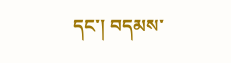དང་། བདམས་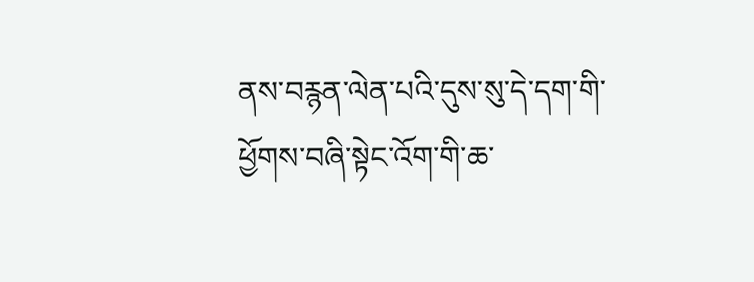ནས་བརྙན་ལེན་པའི་དུས་སུ་དེ་དག་གི་ཕྱོགས་བཞི་སྟེང་འོག་གི་ཆ་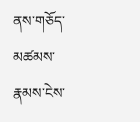ནས་གཅོད་མཚམས་རྣམས་ངེས་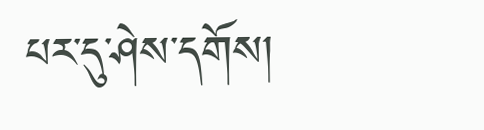པར་དུ་ཤེས་དགོས།